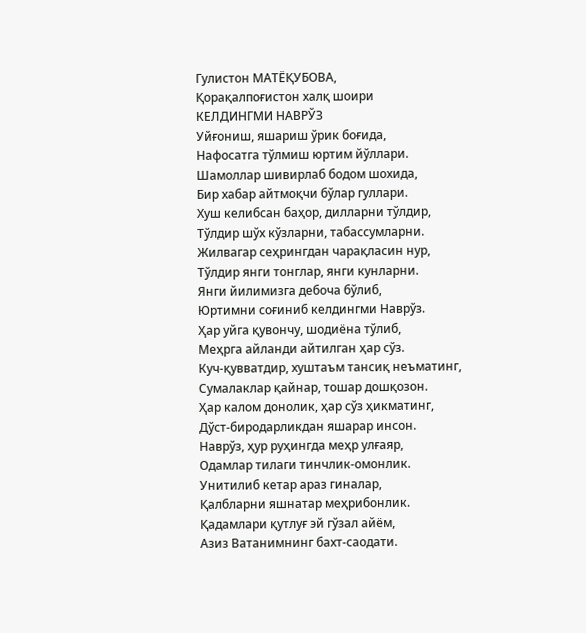Гулистон МАТЁҚУБОВА,
Қорақалпоғистон халқ шоири
КЕЛДИНГМИ НАВРЎЗ
Уйғониш, яшариш ўрик боғида,
Нафосатга тўлмиш юртим йўллари.
Шамоллар шивирлаб бодом шохида,
Бир хабар айтмоқчи бўлар гуллари.
Хуш келибсан баҳор, дилларни тўлдир,
Тўлдир шўх кўзларни, табассумларни.
Жилвагар сеҳрингдан чарақласин нур,
Тўлдир янги тонглар, янги кунларни.
Янги йилимизга дебоча бўлиб,
Юртимни соғиниб келдингми Наврўз.
Ҳар уйга қувончу, шодиёна тўлиб,
Меҳрга айланди айтилган ҳар сўз.
Куч-қувватдир, хуштаъм тансиқ неъматинг,
Сумалаклар қайнар, тошар дошқозон.
Ҳар калом донолик, ҳар сўз ҳикматинг,
Дўст-биродарликдан яшарар инсон.
Наврўз, ҳур руҳингда меҳр улғаяр,
Одамлар тилаги тинчлик-омонлик.
Унитилиб кетар араз гиналар,
Қалбларни яшнатар меҳрибонлик.
Қадамлари қутлуғ эй гўзал айём,
Азиз Ватанимнинг бахт-саодати.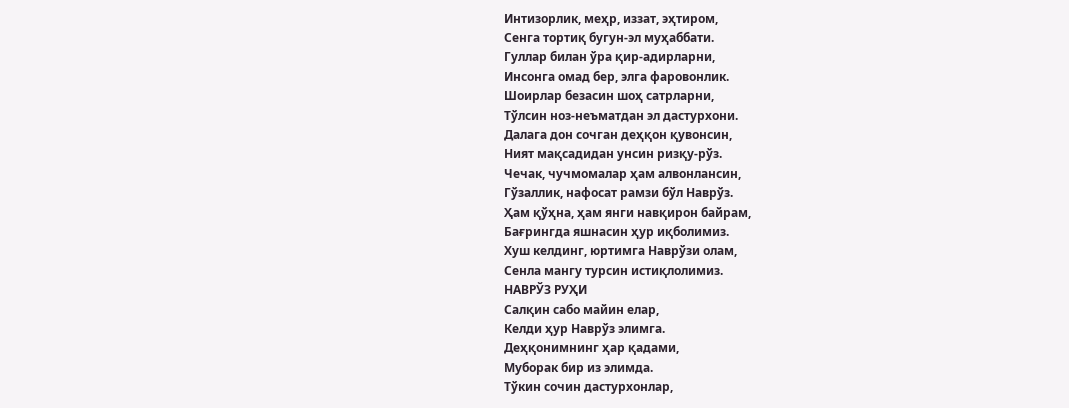Интизорлик, меҳр, иззат, эҳтиром,
Сенга тортиқ бугун-эл муҳаббати.
Гуллар билан ўра қир-адирларни,
Инсонга омад бер, элга фаровонлик.
Шоирлар безасин шоҳ сатрларни,
Тўлсин ноз-неъматдан эл дастурхони.
Далага дон сочган деҳқон қувонсин,
Ният мақсадидан унсин ризқу-рўз.
Чечак, чучмомалар ҳам алвонлансин,
Гўзаллик, нафосат рамзи бўл Наврўз.
Ҳам қўҳна, ҳам янги навқирон байрам,
Бағрингда яшнасин ҳур иқболимиз.
Хуш келдинг, юртимга Наврўзи олам,
Сенла мангу турсин истиқлолимиз.
НАВРЎЗ РУҲИ
Салқин сабо майин елар,
Келди ҳур Наврўз элимга.
Деҳқонимнинг ҳар қадами,
Муборак бир из элимда.
Тўкин сочин дастурхонлар,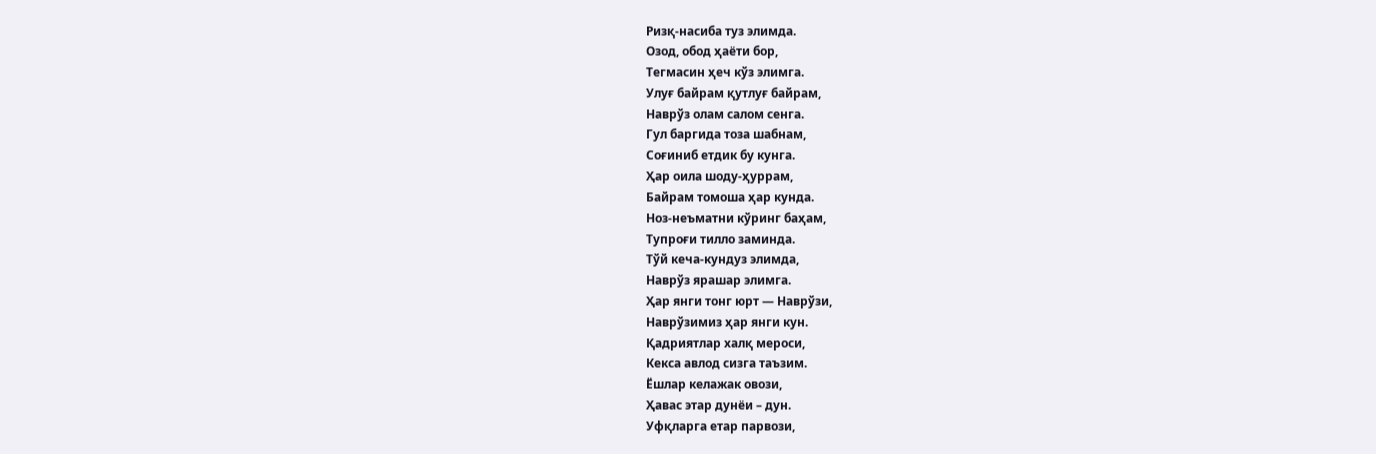Ризқ-насиба туз элимда.
Озод, обод ҳаёти бор,
Тегмасин ҳеч кўз элимга.
Улуғ байрам қутлуғ байрам,
Наврўз олам салом сенга.
Гул баргида тоза шабнам,
Соғиниб етдик бу кунга.
Ҳар оила шоду-ҳуррам,
Байрам томоша ҳар кунда.
Ноз-неъматни кўринг баҳам,
Тупроғи тилло заминда.
Тўй кеча-кундуз элимда,
Наврўз ярашар элимга.
Ҳар янги тонг юрт — Наврўзи,
Наврўзимиз ҳар янги кун.
Қадриятлар халқ мероси,
Кекса авлод сизга таъзим.
Ёшлар келажак овози,
Ҳавас этар дунёи – дун.
Уфқларга етар парвози,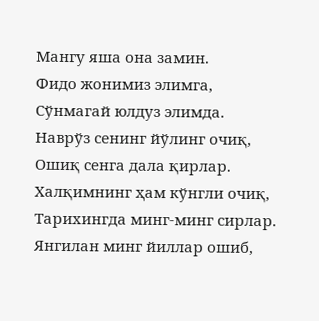Мангу яша она замин.
Фидо жонимиз элимга,
Сўнмагай юлдуз элимда.
Наврўз сенинг йўлинг очиқ,
Ошиқ сенга дала қирлар.
Халқимнинг ҳам кўнгли очиқ,
Тарихингда минг-минг сирлар.
Янгилан минг йиллар ошиб,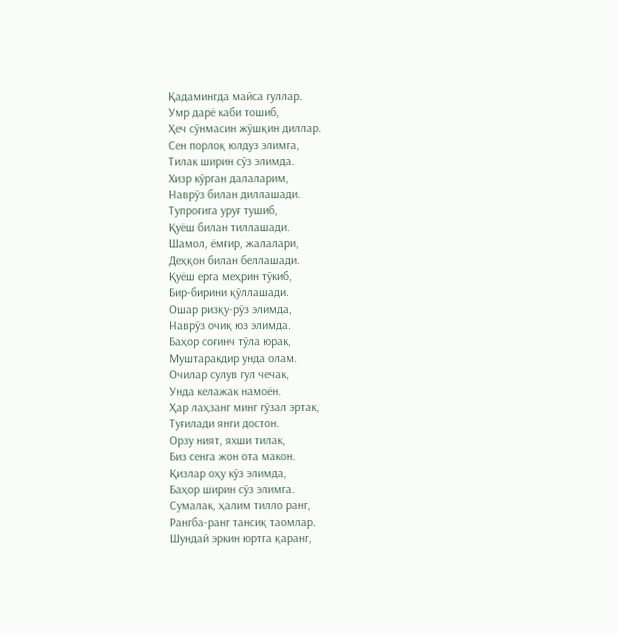Қадамингда майса гуллар.
Умр дарё каби тошиб,
Ҳеч сўнмасин жўшқин диллар.
Сен порлоқ юлдуз элимга,
Тилак ширин сўз элимда.
Хизр кўрган далаларим,
Наврўз билан диллашади.
Тупроғига уруғ тушиб,
Қуёш билан тиллашади.
Шамол, ёмғир, жалалари,
Деҳқон билан беллашади.
Қуёш ерга меҳрин тўкиб,
Бир-бирини қўллашади.
Ошар ризқу-рўз элимда,
Наврўз очиқ юз элимда.
Баҳор соғинч тўла юрак,
Муштаракдир унда олам.
Очилар сулув гул чечак,
Унда келажак намоён.
Ҳар лаҳзанг минг гўзал эртак,
Туғилади янги достон.
Орзу ният, яхши тилак,
Биз сенга жон ота макон.
Қизлар оҳу кўз элимда,
Баҳор ширин сўз элимга.
Сумалак, ҳалим тилло ранг,
Рангба-ранг тансиқ таомлар.
Шундай эркин юртга қаранг,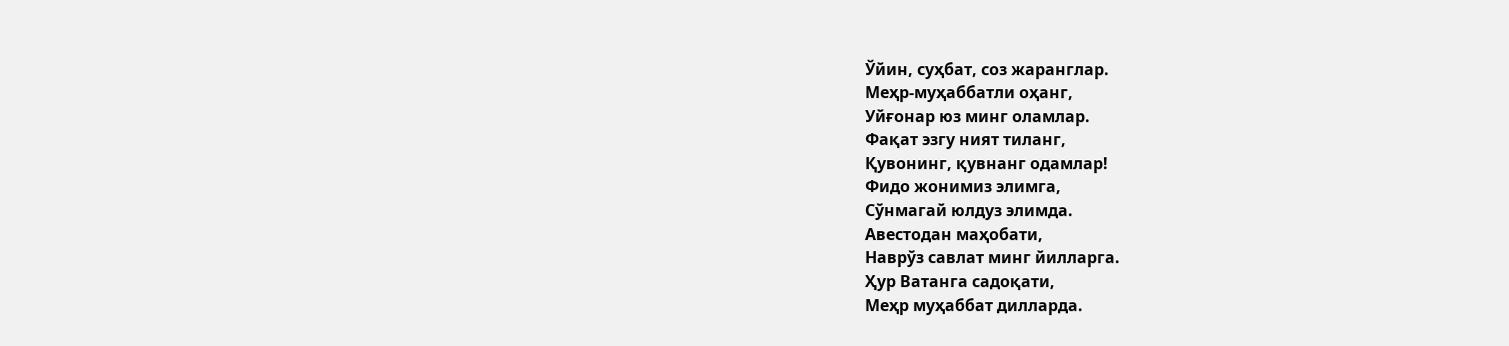Ўйин, суҳбат, соз жаранглар.
Меҳр-муҳаббатли оҳанг,
Уйғонар юз минг оламлар.
Фақат эзгу ният тиланг,
Қувонинг, қувнанг одамлар!
Фидо жонимиз элимга,
Сўнмагай юлдуз элимда.
Авестодан маҳобати,
Наврўз савлат минг йилларга.
Ҳур Ватанга садоқати,
Меҳр муҳаббат дилларда.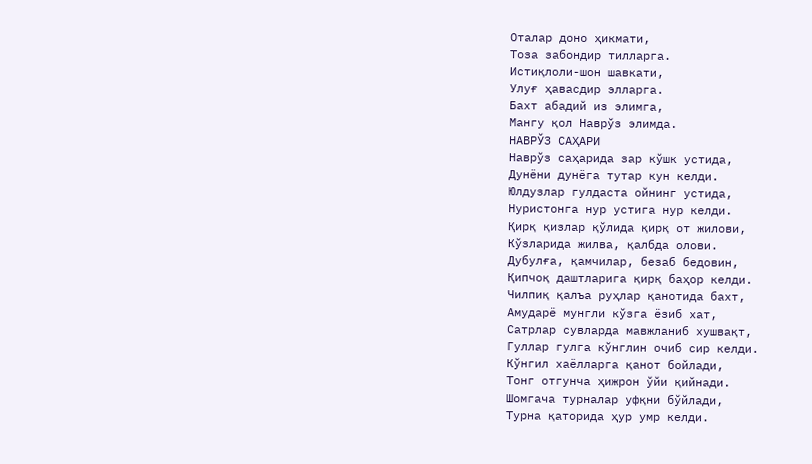Оталар доно ҳикмати,
Тоза забондир тилларга.
Истиқлоли-шон шавкати,
Улуғ ҳавасдир элларга.
Бахт абадий из элимга,
Мангу қол Наврўз элимда.
НАВРЎЗ САҲАРИ
Наврўз саҳарида зар кўшк устида,
Дунёни дунёга тутар кун келди.
Юлдузлар гулдаста ойнинг устида,
Нуристонга нур устига нур келди.
Қирқ қизлар қўлида қирқ от жилови,
Кўзларида жилва, қалбда олови.
Дубулға, қамчилар, безаб бедовин,
Қипчоқ даштларига қирқ баҳор келди.
Чилпиқ қалъа руҳлар қанотида бахт,
Амударё мунгли кўзга ёзиб хат,
Сатрлар сувларда мавжланиб хушвақт,
Гуллар гулга кўнглин очиб сир келди.
Кўнгил хаёлларга қанот бойлади,
Тонг отгунча ҳижрон ўйи қийнади.
Шомгача турналар уфқни бўйлади,
Турна қаторида ҳур умр келди.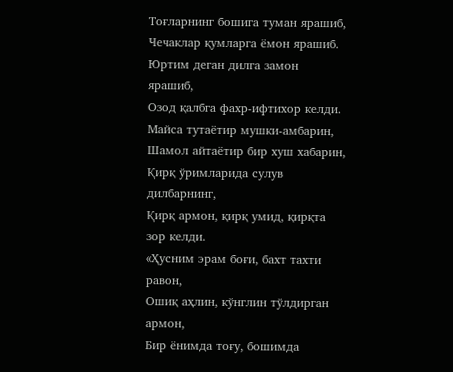Тоғларнинг бошига туман ярашиб,
Чечаклар қумларга ёмон ярашиб.
Юртим деган дилга замон ярашиб,
Озод қалбга фахр-ифтихор келди.
Майса тутаётир мушки-амбарин,
Шамол айтаётир бир хуш хабарин,
Қирқ ўримларида сулув дилбарнинг,
Қирқ армон, қирқ умид, қирқта зор келди.
«Ҳусним эрам боғи, бахт тахти равон,
Ошиқ аҳлин, кўнглин тўлдирган армон,
Бир ёнимда тоғу, бошимда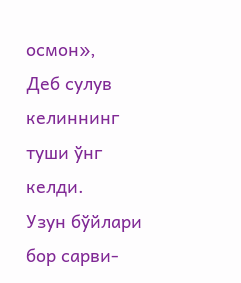осмон»,
Деб сулув келиннинг туши ўнг келди.
Узун бўйлари бор сарви-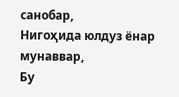санобар,
Нигоҳида юлдуз ёнар мунаввар,
Бу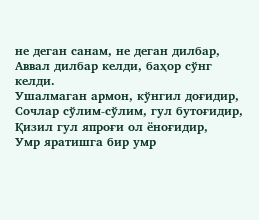не деган санам, не деган дилбар,
Аввал дилбар келди, баҳор сўнг келди.
Ушалмаган армон, кўнгил доғидир,
Сочлар сўлим-сўлим, гул бутоғидир,
Қизил гул япроғи ол ёноғидир,
Умр яратишга бир умр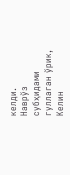келди.
Наврўз субҳидами гуллаган ўрик,
Келин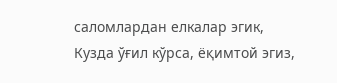саломлардан елкалар эгик,
Кузда ўғил кўрса, ёқимтой эгиз,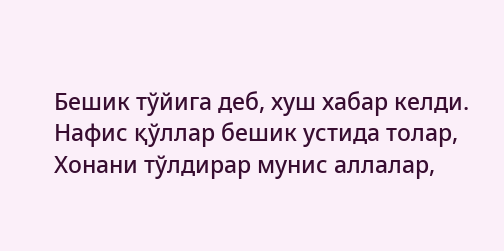Бешик тўйига деб, хуш хабар келди.
Нафис қўллар бешик устида толар,
Хонани тўлдирар мунис аллалар,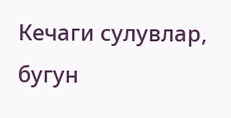Кечаги сулувлар, бугун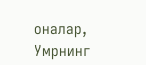оналар,
Умрнинг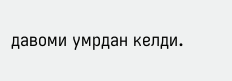давоми умрдан келди.